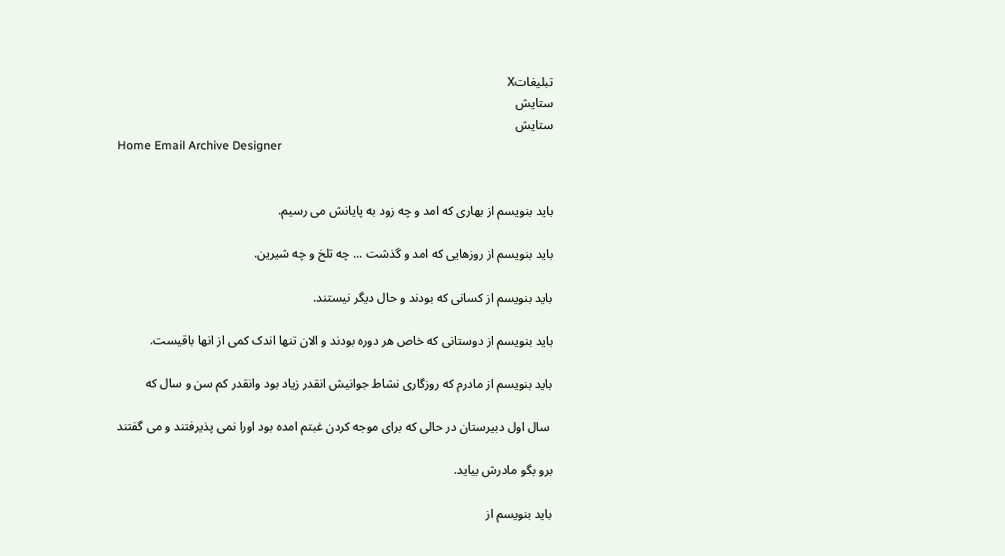تبليغاتX
ستایش
ستایش
Home Email Archive Designer


باید بنویسم از بهاری که امد و چه زود به پایانش می رسیم.

باید بنویسم از روزهایی که امد و گذشت ... چه تلخ و چه شیرین.

باید بنویسم از کسانی که بودند و حال دیگر نیستند.

باید بنویسم از دوستانی که خاص هر دوره بودند و الان تنها اندک کمی از انها باقیست.

باید بنویسم از مادرم که روزگاری نشاط جوانیش انقدر زیاد بود وانقدر کم سن و سال که

 سال اول دبیرستان در حالی که برای موجه کردن غبتم امده بود اورا نمی پذیرفتند و می گفتند

برو بگو مادرش بیاید.

باید بنویسم از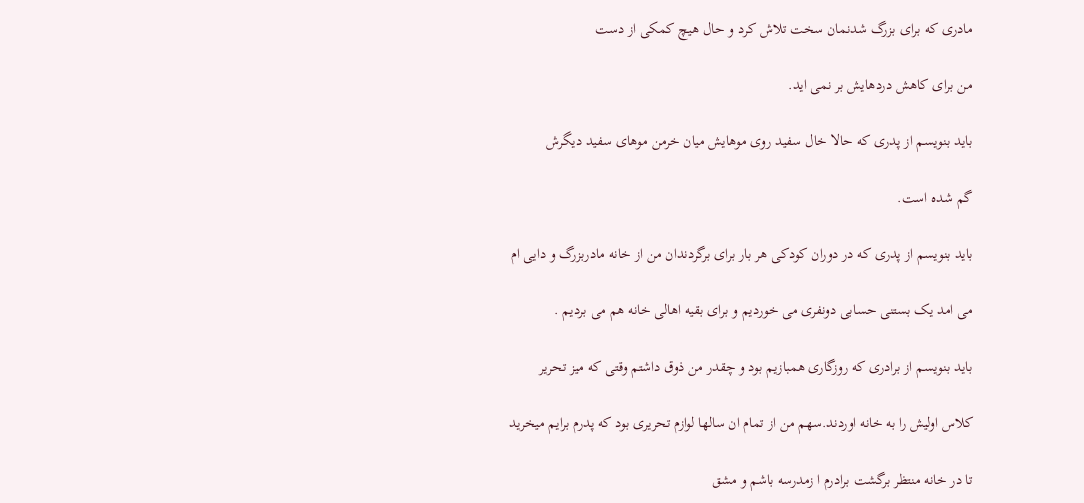مادری که برای بزرگ شدنمان سخت تلاش کرد و حال هیچ کمکی از دست

من برای کاهش دردهایش بر نمی اید.

باید بنویسم از پدری که حالا خال سفید روی موهایش میان خرمن موهای سفید دیگرش

گم شده است.

باید بنویسم از پدری که در دوران کودکی هر بار برای برگردندان من از خانه مادربزرگ و دایی ام

می امد یک بستنی حسابی دونفری می خوردیم و برای بقیه اهالی خانه هم می بردیم .

باید بنویسم از برادری که روزگاری همبازیم بود و چقدر من ذوق داشتم وقتی که میز تحریر

کلاس اولیش را به خانه اوردند.سهم من از تمام ان سالها لوازم تحریری بود که پدرم برایم میخرید

تا در خانه منتظر برگشت برادرم ا زمدرسه باشم و مشق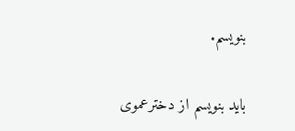بنویسم.

باید بنویسم از دخترعموی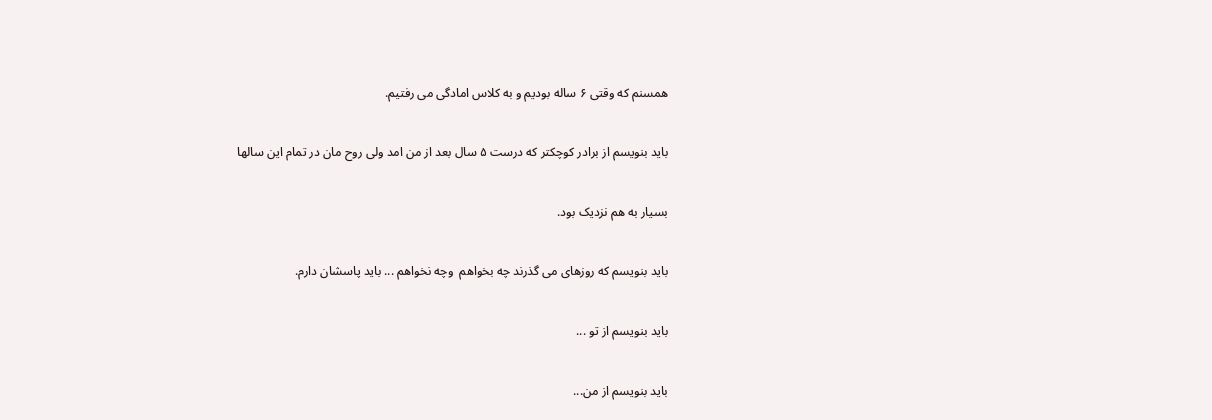همسنم که وقتی ۶ ساله بودیم و به کلاس امادگی می رفتیم.

باید بنویسم از برادر کوچکتر که درست ۵ سال بعد از من امد ولی روح مان در تمام این سالها

بسیار به هم نزدیک بود.

باید بنویسم که روزهای می گذرند چه بخواهم  وچه نخواهم ... باید پاسشان دارم.

باید بنویسم از تو ...

باید بنویسم از من...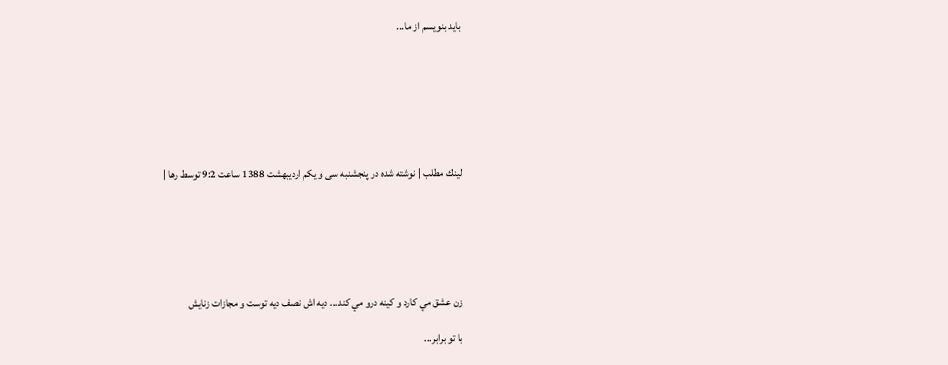باید بنویسم از ما...







لينك مطلب | نوشته شده در پنجشنبه سی و یکم اردیبهشت 1388 ساعت 9:2 توسط رها |






زن عشق مي كارد و كينه درو مي كند... ديه اش نصف ديه توست و مجازات زنايش

با تو برابر...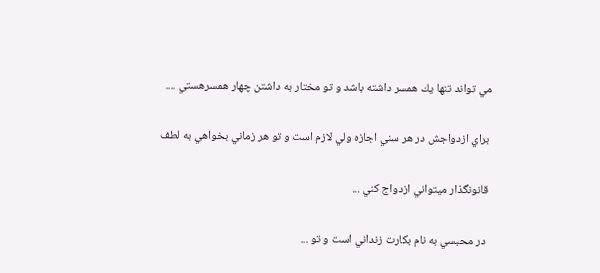مي تواند تنها يك همسر داشته باشد و تو مختار به داشتن چهار همسرهستي ....

 براي ازدواجش در هر سني اجازه ولي لازم است و تو هر زماني بخواهي به لطف

 قانونگذار ميتواني ازدواج كني ...

  در محبسي به نام بكارت زنداني است و تو ...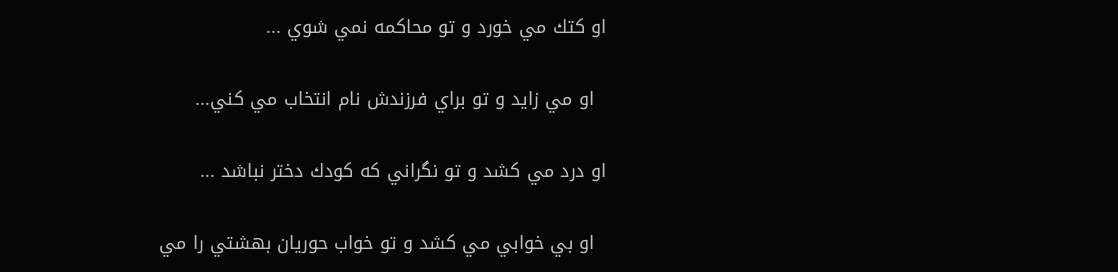او كتك مي خورد و تو محاكمه نمي شوي ...

  او مي زايد و تو براي فرزندش نام انتخاب مي كني...

او درد مي كشد و تو نگراني كه كودك دختر نباشد ...

  او بي خوابي مي كشد و تو خواب حوريان بهشتي را مي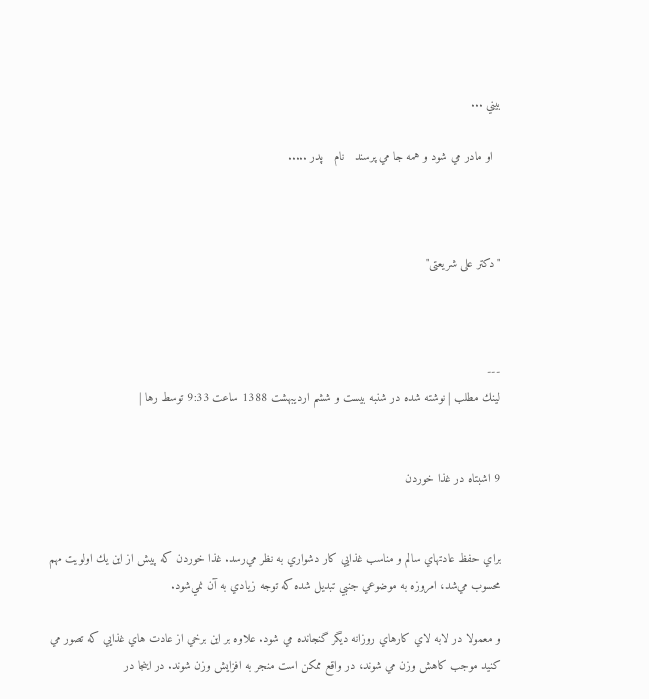بيني ...

  او مادر مي شود و همه جا مي پرسند   نام   پدر .....



"دکتر علی شریعتی"



---
لينك مطلب | نوشته شده در شنبه بیست و ششم اردیبهشت 1388 ساعت 9:33 توسط رها |


9 اشبتاه در غذا خوردن


براي حفظ عادتهاي سالم و مناسب غذايي كار دشواري به نظر مي‌رسد. غذا خوردن كه پيش از اين يك اولويت مهم محسوب مي‌شد، امروزه به موضوعي جنبي تبديل شده كه توجه زيادي به آن نمي‌شود.

و معمولا در لابه لاي كارهاي روزانه ديگر گنجانده مي شود. علاوه بر اين برخي از عادت هاي غذايي كه تصور مي كنيد موجب كاهش وزن مي شوند، در واقع ممكن است منجر به افزايش وزن شوند. در اينجا در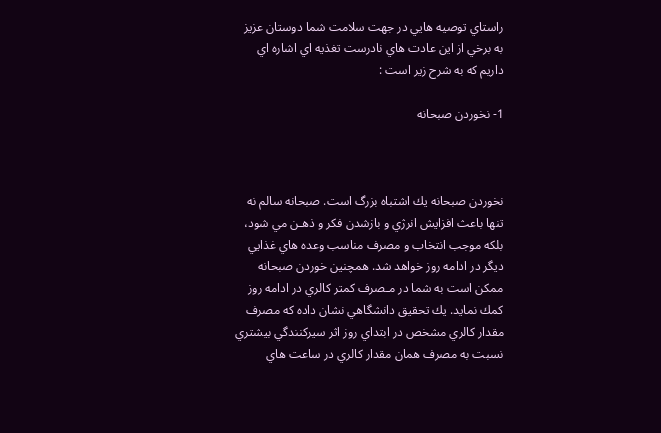راستاي توصيه هايي در جهت سلامت شما دوستان عزيز به برخي از اين عادت هاي نادرست تغذيه اي اشاره اي داريم كه به شرح زير است :

1- نخوردن صبحانه



نخوردن صبحانه يك اشتباه بزرگ است. صبحانه سالم نه تنها باعث افزايش انرژي و بازشدن فكر و ذهـن مي شود، بلكه موجب انتخاب و مصرف مناسب وعده هاي غذايي ديگر در ادامه روز خواهد شد. همچنين خوردن صبحانه ممكن است به شما در مـصرف كمتر كالري در ادامه روز كمك نمايد. يك تحقيق دانشگاهي نشان داده كه مصرف مقدار كالري مشخص در ابتداي روز اثر سيركنندگي بيشتري نسبت به مصرف همان مقدار كالري در ساعت هاي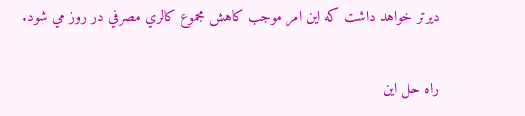ديرتر خواهد داشت كه اين امر موجب كاهش مجموع كالري مصرفي در روز مي شود.

راه حل اين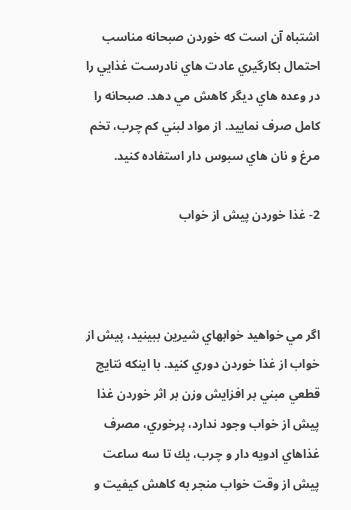اشتباه آن است كه خوردن صبحانه مناسب احتمال بكارگيري عادت هاي نادرسـت غذايي را در وعده هاي ديگر كاهش مي دهد. صبحانه را كامل صرف نماييد. از مواد لبني كم چرب، تخم مرغ و نان هاي سبوس دار استفاده كنيد.

2- غذا خوردن پيش از خواب



اگر مي خواهيد خوابهاي شيرين ببينيد، پيش از خواب از غذا خوردن دوري كنيد. با اينكه نتايج قطعي مبني بر افزايش وزن بر اثر خوردن غذا پيش از خواب وجود ندارد، پرخوري، مصرف غذاهاي ادويه دار و چرب، يك تا سه ساعت پيش از وقت خواب منجر به كاهش كيفيت و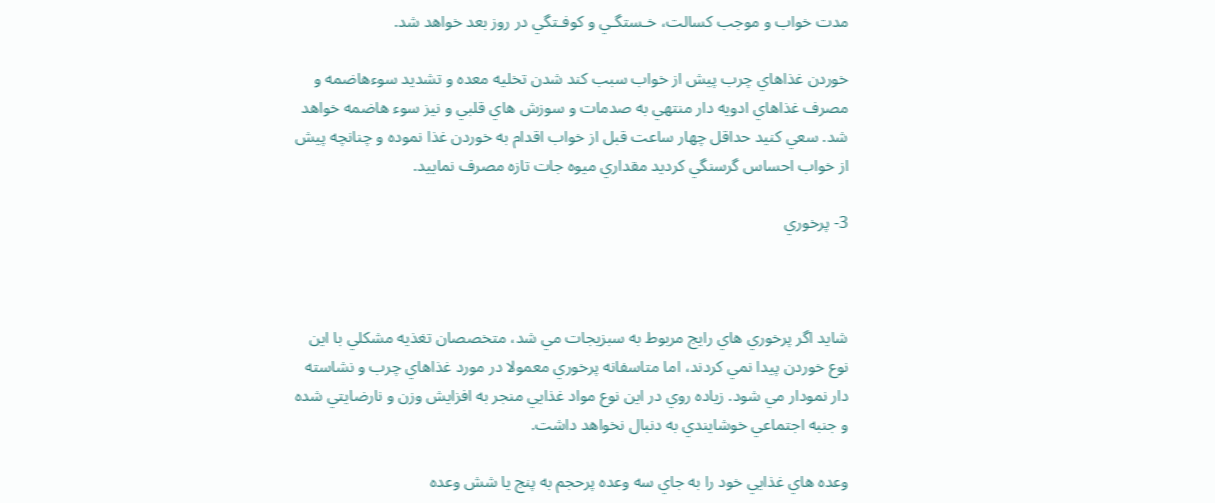مدت خواب و موجب كسالت، خـستگـي و كوفـتگي در روز بعد خواهد شد.

خوردن غذاهاي چرب پيش از خواب سبب كند شدن تخليه معده و تشديد سوءهاضمه و مصرف غذاهاي ادويه دار منتهي به صدمات و سوزش هاي قلبي و نيز سوء هاضمه خواهد شد. سعي كنيد حداقل چهار ساعت قبل از خواب اقدام به خوردن غذا نموده و چنانچه پيش از خواب احساس گرسنگي كرديد مقداري ميوه جات تازه مصرف نماييد.

3- پرخوري



شايد اگر پرخوري هاي رايج مربوط به سبزيجات مي شد، متخصصان تغذيه مشكلي با اين نوع خوردن پيدا نمي كردند، اما متاسفانه پرخوري معمولا در مورد غذاهاي چرب و نشاسته دار نمودار مي شود. زياده روي در اين نوع مواد غذايي منجر به افزايش وزن و نارضايتي شده و جنبه اجتماعي خوشايندي به دنبال نخواهد داشت.

وعده هاي غذايي خود را به جاي سه وعده پرحجم به پنج يا شش وعده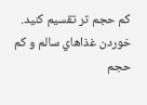كم حجم تر تقسيم كنيد. خوردن غذاهاي سالم و كم حجم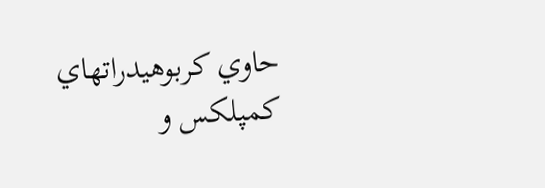حاوي كربوهيدراتهاي كمپلكس و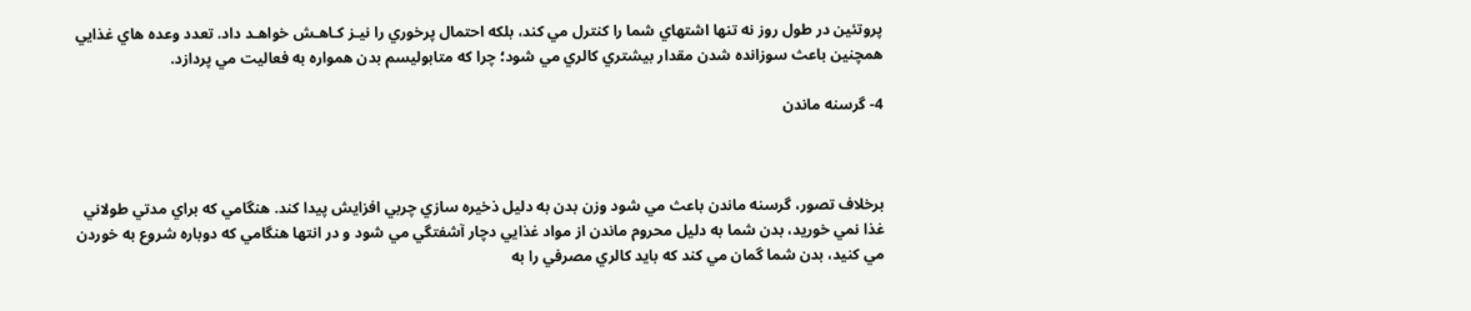پروتئين در طول روز نه تنها اشتهاي شما را كنترل مي كند، بلكه احتمال پرخوري را نيـز كـاهـش خواهـد داد. تعدد وعده هاي غذايي همچنين باعث سوزانده شدن مقدار بيشتري كالري مي شود؛ چرا كه متابوليسم بدن همواره به فعاليت مي پردازد.

4- گرسنه ماندن



برخلاف تصور، گرسنه ماندن باعث مي شود وزن بدن به دليل ذخيره سازي چربي افزايش پيدا كند. هنگامي كه براي مدتي طولاني غذا نمي خوريد، بدن شما به دليل محروم ماندن از مواد غذايي دچار آشفتگي مي شود و در انتها هنگامي كه دوباره شروع به خوردن مي كنيد، بدن شما گمان مي كند كه بايد كالري مصرفي را به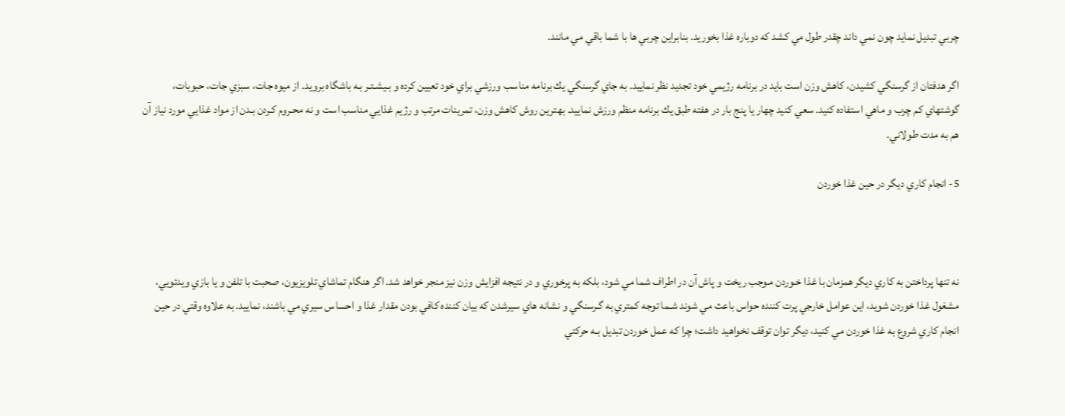چربي تبديل نمايد چون نمي داند چقدر طول مي كشد كه دوباره غذا بخوريد. بنابراين چربي ها با شما باقي مي مانند.

اگر هدفتان از گرسنگي كشيدن، كاهش وزن است بايد در برنامه رژيمي خود تجديد نظر نماييد. به جاي گرسنگي يك برنامه مناسب ورزشي براي خود تعيين كرده و بـيشـتـر بـه باشگاه برويد. از ميوه جات، سبزي جات، حبوبات، گوشتهاي كم چرب و ماهي استفاده كنيد. سعي كنيد چهار يا پنج بار در هفته طبق يك برنامه منظم ورزش نماييد. بهترين روش كاهش وزن، تمرينات مرتب و رژيم غذايي مناسب است و نه محـروم كـردن بـدن از مواد غذايي مورد نياز آن هم به مدت طولاني.

5- انجام كاري ديگر در حين غذا خوردن



نه تنها پرداختن به كاري ديگر همزمان با غذا خـوردن مـوجب ريخت و پاش آن در اطراف شما مي شود، بلكه به پرخوري و در نتيجه افزايش وزن نيز منجر خواهد شد. اگر هنگام تماشاي تلويزيون، صحبت با تلفن و يا بازي ويدئويي، مشغول غذا خوردن شويد، اين عوامل خارجي پرت كننده حواس باعث مي شوند شـما توجه كمتري به گـرسنگي و نشانه هاي سيرشدن كه بيان كننده كافي بودن مقدار غذا و احساس سيري مي باشند، نماييد. به علاوه وقتي در حين انجام كاري شروع به غذا خوردن مي كنيد، ديگر توان توقف نخواهيد داشت؛ چرا كه عمل خوردن تبديل بـه حركتي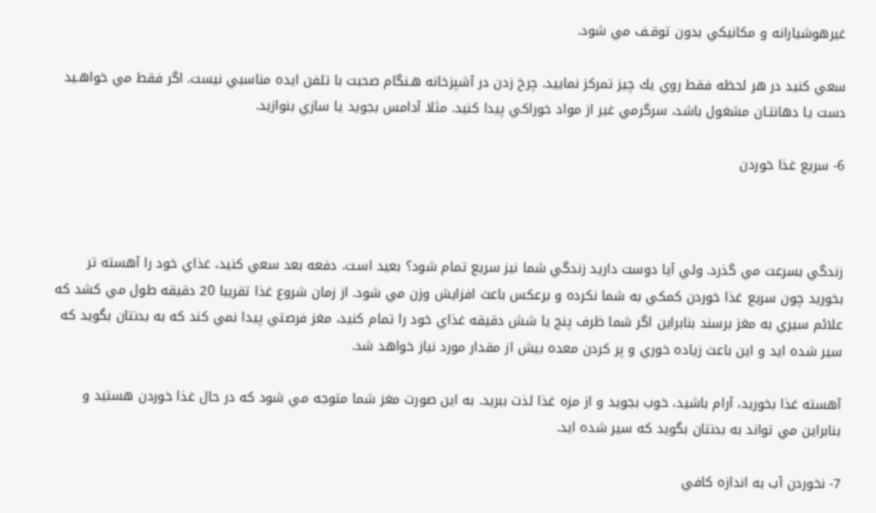غيرهوشيارانه و مكانيكي بدون توقـف مي شود.

سعي كنيد در هر لحظه فقط روي يك چيز تمركز نماييد. چرخ زدن در آشپزخانه هـنگام صحبت با تلفن ايده مناسبي نيست. اگر فقط مي خواهـيد دست يا دهانتـان مشغول باشد، سرگرمي غير از مواد خوراكي پيدا كنيد. مثلا آدامس بجويد يا سازي بنوازيد.

6- سريع غذا خوردن



زندگي بسرعت مي گذرد. ولي آيا دوست داريد زندگي شما نيز سريع تمام شود؟ بعيد اسـت. دفعه بعد سعي كنيد، غذاي خود را آهسته تر بخوريد چون سريع غذا خوردن كمكي به شما نكرده و برعكس باعث افزايش وزن مي شود. از زمان شروع غذا تقريبا 20 دقيقه طول مي كشد كه علائم سيري به مغز برسند بنابراين اگر شما ظرف پنج يا شش دقيقه غذاي خود را تمام كنيد، مغز فرصتي پيدا نمي كند كه به بدنتان بگويد كه سير شده ايد و اين باعث زياده خوري و پر كردن معده بيش از مقدار مورد نياز خواهد شد.

آهسته غذا بخوريد، آرام باشيد، خوب بجويد و از مزه غذا لذت ببريد. به اين صورت مغز شما متوجه مي شود كه در حال غذا خوردن هستيد و بنابراين مي تواند به بدنتان بگويد كه سير شده ايد.

7- نخوردن آب به اندازه كافي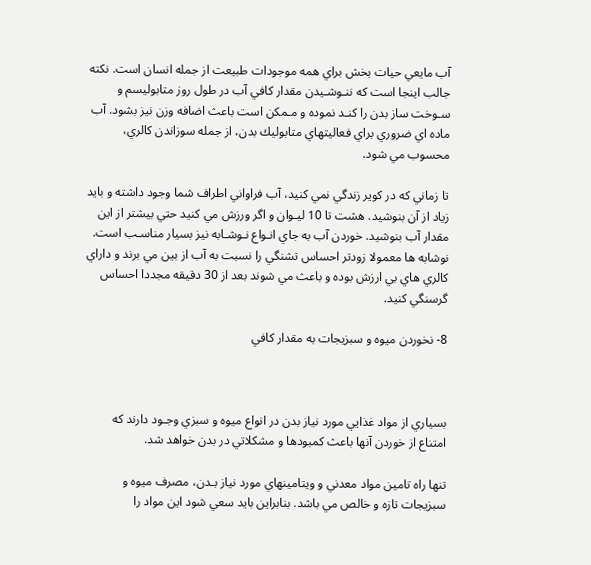آب مايعي حيات بخش براي همه موجودات طبيعت از جمله انسان است. نكته جالب اينجا است كه ننـوشـيدن مقدار كافي آب در طول روز متابوليسم و سـوخت ساز بدن را كنـد نموده و مـمكن است باعث اضافه وزن نيز بشود. آب ماده اي ضروري براي فعاليتهاي متابوليك بدن، از جمله سوزاندن كالري، محسوب مي شود.

تا زماني كه در كوير زندگي نمي كنيد، آب فراواني اطراف شما وجود داشته و بايد زياد از آن بنوشيد. هشت تا 10 ليـوان و اگر ورزش مي كنيد حتي بيشتر از اين مقدار آب بنوشيد. خوردن آب به جاي انـواع نـوشـابه نيز بسيار مناسـب است. نوشابه ها معمولا زودتر احساس تشنگي را نسبت به آب از بين مي برند و داراي كالري هاي بي ارزش بوده و باعث مي شوند بعد از 30 دقيقه مجددا احساس گرسنگي كنيد.

8- نخوردن ميوه و سبزيجات به مقدار كافي



بسياري از مواد غذايي مورد نياز بدن در انواع ميوه و سبزي وجـود دارند كه امتناع از خوردن آنها باعث كمبودها و مشكلاتي در بدن خواهد شد.

تنها راه تامين مواد معدني و ويتامينهاي مورد نياز بـدن، مصرف ميوه و سبزيجات تازه و خالص مي باشد. بنابراين بايد سعي شود اين مواد را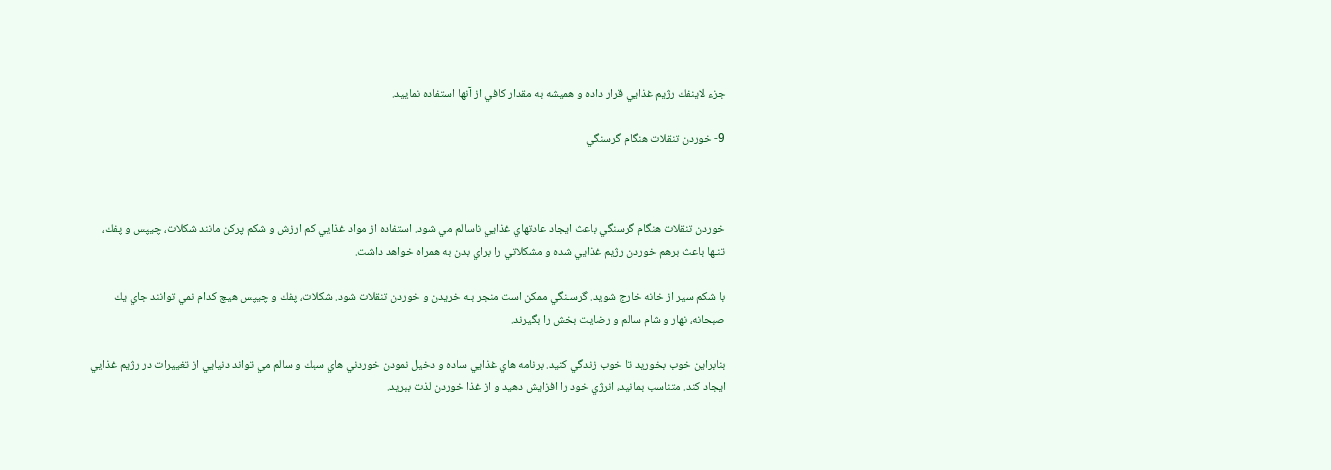جزء لاينفك رژيم غذايي قرار داده و هميشه به مقدار كافي از آنها استفاده نماييد.

9- خوردن تنقلات هنگام گرسنگي



خوردن تنقلات هنگام گرسنگي باعث ايجاد عادتهاي غذايي ناسالم مي شود. استفاده از مواد غذايي كم ارزش و شكم پركن مانند شكلات، چيپس و پفك، تنـها باعث برهم خوردن رژيم غذايي شده و مشكلاتي را براي بدن به همراه خواهد داشت.

با شكم سير از خانه خارج شويد. گرسـنگي ممكن است منجر بـه خريدن و خوردن تنقلات شود. شكلات، پفك و چيپس هيچ كدام نمي توانند جاي يك صبحانه، نهار و شام سالم و رضايت بخش را بگيرند.

بنابراين خوب بخوريد تا خوب زندگي كنيد. برنامه هاي غذايي ساده و دخيل نمودن خوردني هاي سبك و سالم مي تواند دنيايي از تغييرات در رژيم غذايي ايجاد كند. متناسب بمانيد، انرژي خود را افزايش دهيد و از غذا خوردن لذت ببريد.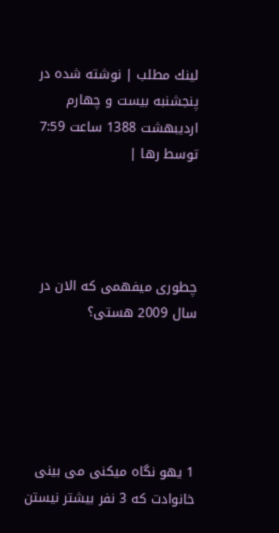لينك مطلب | نوشته شده در پنجشنبه بیست و چهارم اردیبهشت 1388 ساعت 7:59 توسط رها |




چطوری میفهمی که الان در سال 2009 هستی؟





1 یهو نگاه میکنی می بینی خانوادت که 3 نفر بیشتر نیستن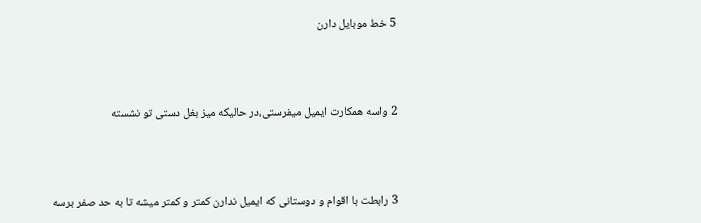5 خط موبایل دارن



2 واسه همکارت ایمیل میفرستی،در حالیکه میز بغل دستی تو نشسته



3 رابطت با اقوام و دوستانی که ایمیل ندارن کمتر و کمتر میشه تا به حد صفر برسه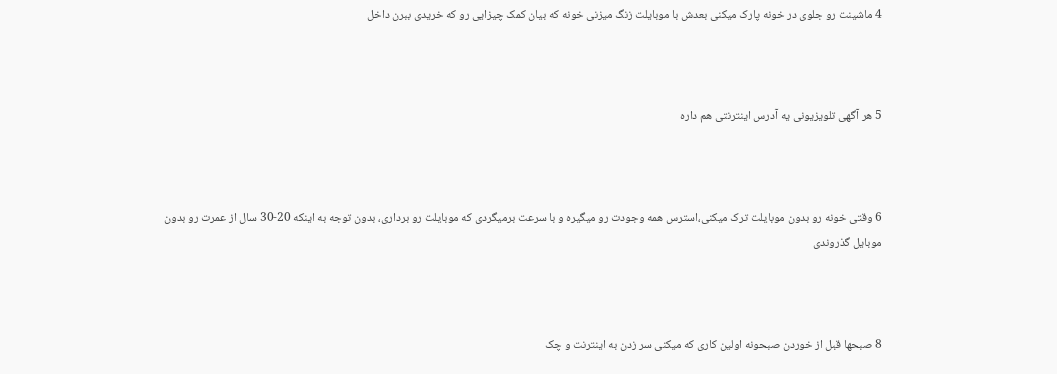4 ماشینت رو جلوی در خونه پارک میکنی بعدش با موبایلت زنگ میزنی خونه که بیان کمک چیزایی رو که خریدی ببرن داخل



5 هر آگهی تلویزیونی یه آدرس اینترنتی هم داره



6 وقتی خونه رو بدون موبایلت ترک میکنی،استرس همه وجودت رو میگیره و با سرعت برميگردی که موبايلت رو برداری، بدون توجه به اینکه 20-30 سال از عمرت رو بدون موبایل گذروندی



8 صبحها قبل از خوردن صبحونه اولین کاری که میکنی سر زدن به اینترنت و چک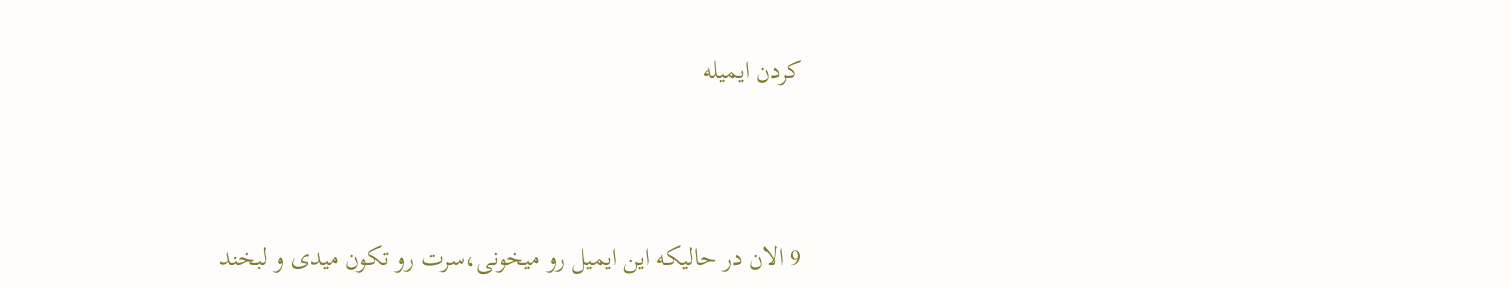کردن ایمیله



9 الان در حالیکه این ایمیل رو میخونی،سرت رو تکون میدی و لبخند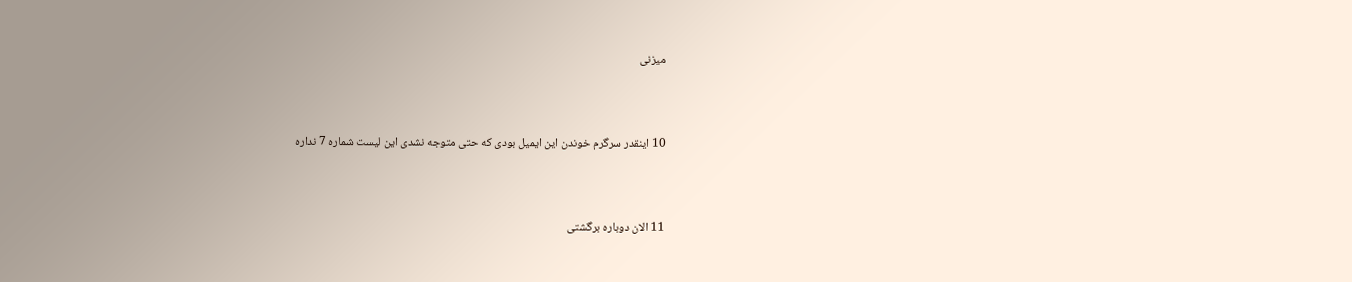میزنی



10 اینقدر سرگرم خوندن این ایمیل بودی که حتی متوجه نشدی این لیست شماره 7 نداره



11 الان دوباره برگشتی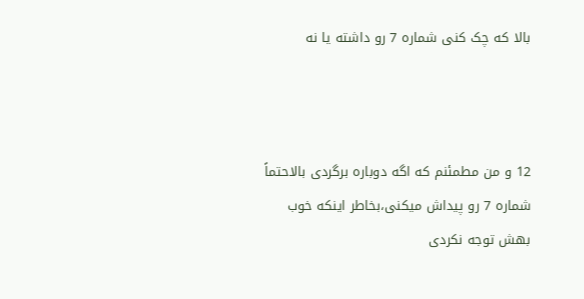بالا که چک کنی شماره 7 رو داشته یا نه



12 و من مطمئنم که اگه دوباره برگردی بالاحتماً شماره 7 رو پیداش میکنی،بخاطر اینکه خوب بهش توجه نکردی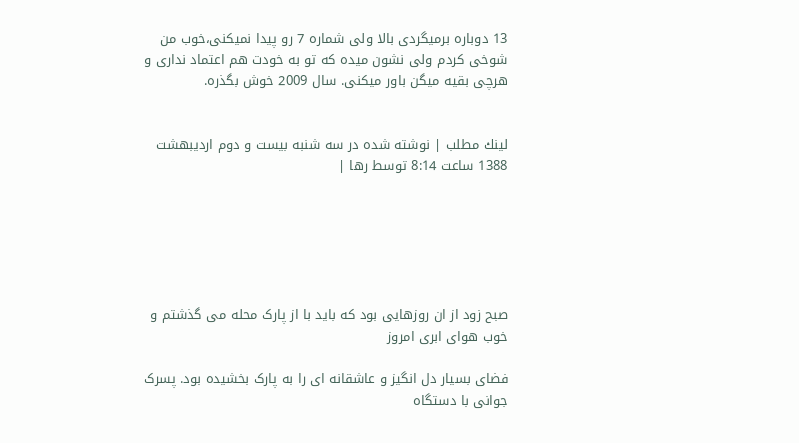13 دوباره برمیگردی بالا ولی شماره 7 رو پیدا نمیکنی،خوب من شوخی کردم ولی نشون میده که تو به خودت هم اعتماد نداری و هرچی بقیه میگن باور میکنی. سال 2009 خوش بگذره.


لينك مطلب | نوشته شده در سه شنبه بیست و دوم اردیبهشت 1388 ساعت 8:14 توسط رها |






صبح زود از ان روزهایی بود که باید با از پارک محله می گذشتم و خوب هوای ابری امروز

فضای بسیار دل انگیز و عاشقانه ای را به پارک بخشیده بود. پسرک جوانی با دستگاه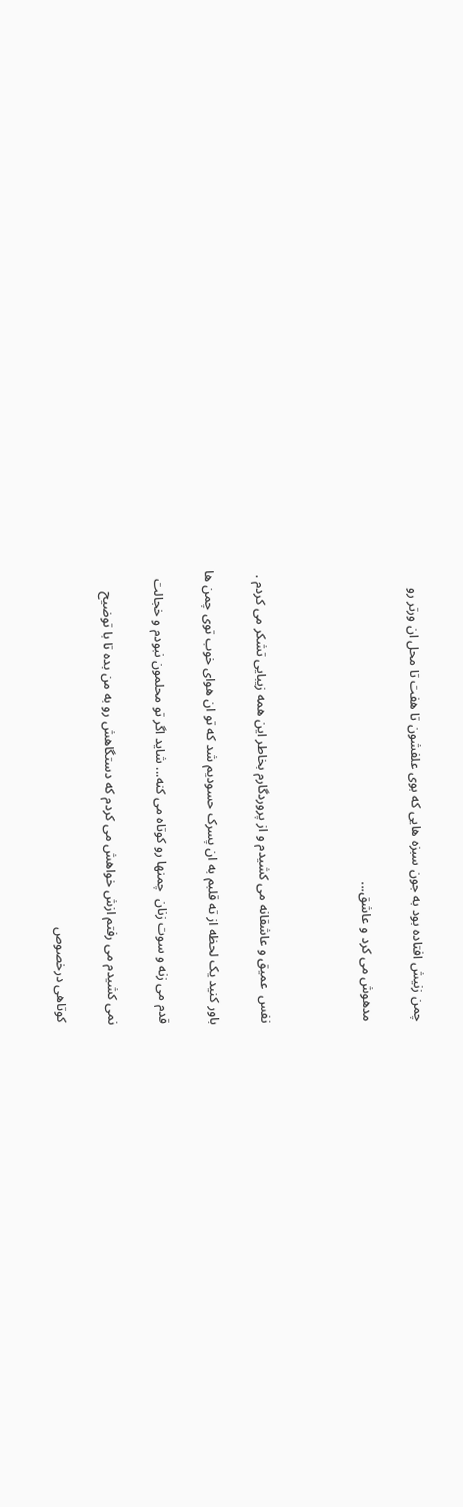چمن زنیش افتاده بود به جون سبزه هایی که بوی علفشون تا هفت تا محل ان ورتر رو

مدهوش می کرد و عاشق...



نفس  عمیق و عاشقانه می کشیدم و از پروردگارم بخاطر این همه زیبایی تشکر می کردم .

باور کنید یک لحظه از ته قلبم به ان پسرک حسودیم شد که تو ان هوای خوب توی چمن ها

قدم می زنه و سوت زنان  چمنها رو کوتاه می کنه... شاید اگر تو محلمون نبودم و خجالت

نمی کشیدم می رفتم ازش خواهش می کردم که دستگاهش رو به من بده تا با توضیح

 کوتاهی درخصوص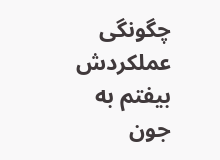چگونگی عملکردش بیفتم به جون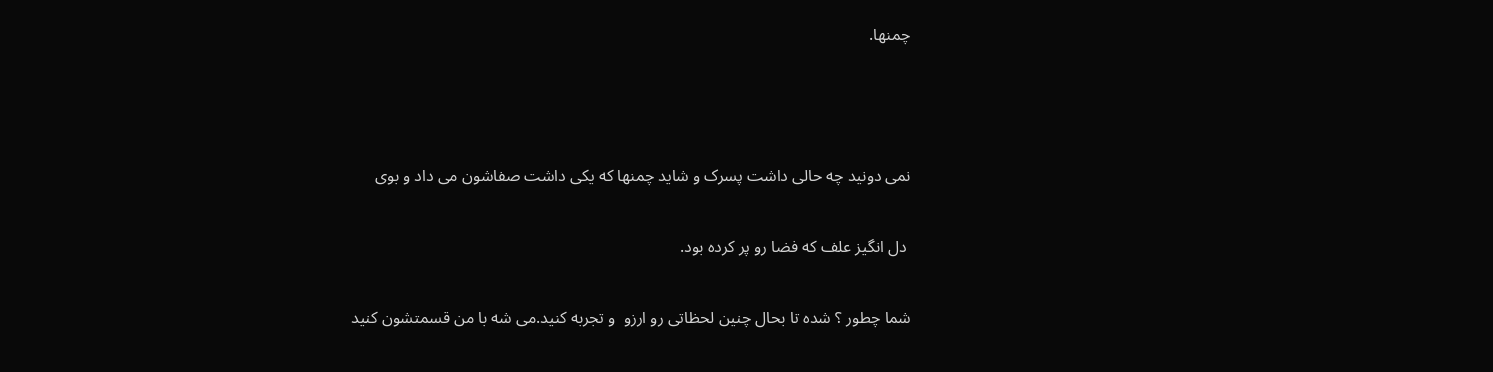چمنها.



نمی دونید چه حالی داشت پسرک و شاید چمنها که یکی داشت صفاشون می داد و بوی

 دل انگیز علف که فضا رو پر کرده بود.

شما چطور ؟ شده تا بحال چنین لحظاتی رو ارزو  و تجربه کنید.می شه با من قسمتشون کنید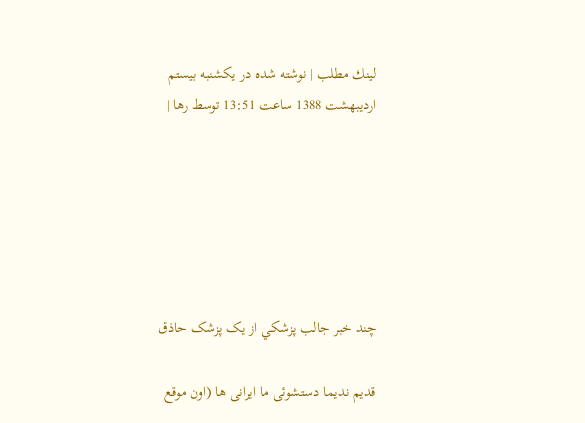لينك مطلب | نوشته شده در یکشنبه بیستم اردیبهشت 1388 ساعت 13:51 توسط رها |






چند خبر جالب پزشكي از یک پزشک حاذق

قدیم ندیما دستشوئی ما ایرانی ها (اون موقع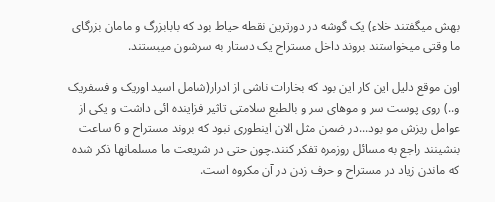بهش میگفتند خلاء) یک گوشه در دورترین نقطه حیاط بود که بابابزرگ و مامان بزرگای ما وقتی میخواستند بروند داخل مستراح یک دستار به سرشون میبستند.

اون موقع دلیل این کار این بود که بخارات ناشی از ادرار(شامل اسید اوریک و فسفریک و..) روی پوست سر و موهای سر و بالطبع سلامتی تاثیر فزاینده ائی داشت و یکی از عوامل ریزش مو بود...در ضمن مثل الان اینطوری نبود که بروند مستراح و 6 ساعت بنشینند راجع به مسائل روزمره تفکر کنند.چون حتی در شریعت ما مسلمانها ذکر شده که ماندن زیاد در مستراح و حرف زدن در آن مکروه است.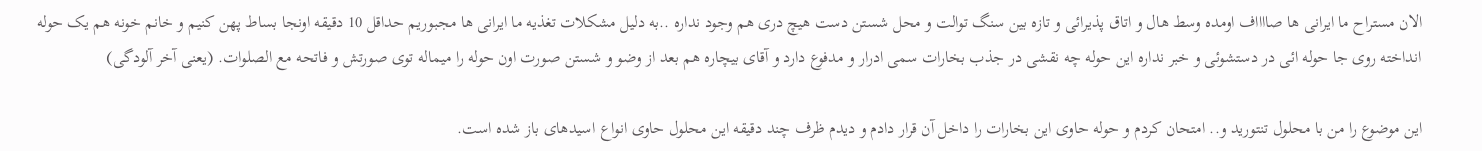الان مستراح ما ایرانی ها صااااف اومده وسط هال و اتاق پذیرائی و تازه بین سنگ توالت و محل شستن دست هیچ دری هم وجود نداره ..به دلیل مشکلات تغذیه ما ایرانی ها مجبوریم حداقل 10 دقیقه اونجا بساط پهن کنیم و خانم خونه هم یک حوله انداخته روی جا حوله ائی در دستشوئی و خبر نداره این حوله چه نقشی در جذب بخارات سمی ادرار و مدفوع دارد و آقای بیچاره هم بعد از وضو و شستن صورت اون حوله را میماله توی صورتش و فاتحه مع الصلوات. (یعنی آخر آلودگی)

این موضوع را من با محلول تنتورید و.. امتحان کردم و حوله حاوی این بخارات را داخل آن قرار دادم و دیدم ظرف چند دقیقه این محلول حاوی انواع اسیدهای باز شده است.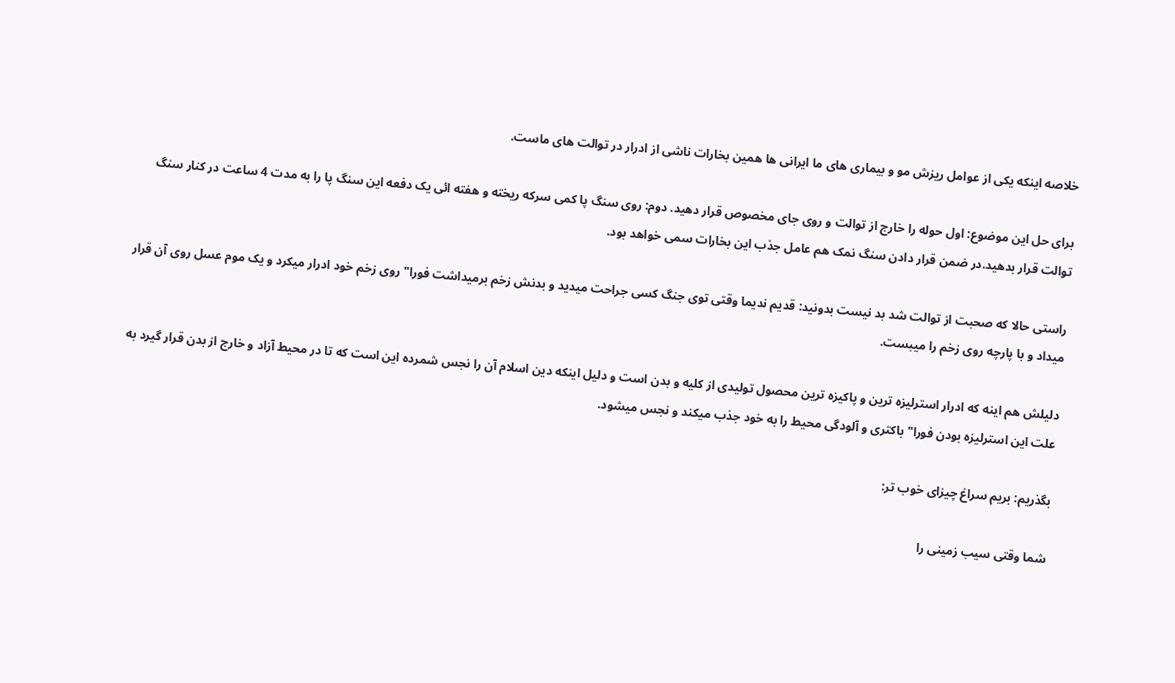خلاصه اینکه یکی از عوامل ریزش مو و بیماری های ما ایرانی ها همین بخارات ناشی از ادرار در توالت های ماست.

برای حل این موضوع: اول حوله را خارج از توالت و روی جای مخصوص قرار دهید. دوم: روی سنگ پا کمی سرکه ریخته و هفته ائی یک دفعه این سنگ پا را به مدت 4 ساعت در کنار سنگ توالت قرار بدهید.در ضمن قرار دادن سنگ نمک هم عامل جذب این بخارات سمی خواهد بود.

راستی حالا که صحبت از توالت شد بد نیست بدونید: قدیم ندیما وقتی توی جنگ کسی جراحت میدید و بدنش زخم برمیداشت فورا" روی زخم خود ادرار میکرد و یک موم عسل روی آن قرار میداد و با پارچه روی زخم را میبست.

دلیلش هم اینه که ادرار استرلیزه ترین و پاکیزه ترین محصول تولیدی از کلیه و بدن است و دلیل اینکه دین اسلام آن را نجس شمرده این است که تا در محیط آزاد و خارج از بدن قرار گیرد به علت این استرلیزه بودن فورا" باکتری و آلودگی محیط را به خود جذب میکند و نجس میشود.

بگذریم: بریم سراغ چیزای خوب تر:

شما وقتی سیب زمینی را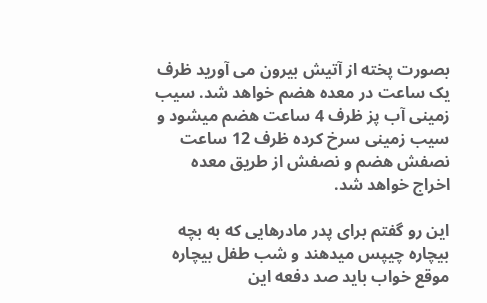بصورت پخته از آتیش بیرون می آورید ظرف یک ساعت در معده هضم خواهد شد. سیب زمینی آب پز ظرف 4 ساعت هضم میشود و سیب زمینی سرخ کرده ظرف 12 ساعت نصفش هضم و نصفش از طریق معده اخراج خواهد شد.

این رو گفتم برای پدر مادرهایی که به بچه بیچاره چیپس میدهند و شب طفل بیچاره موقع خواب باید صد دفعه این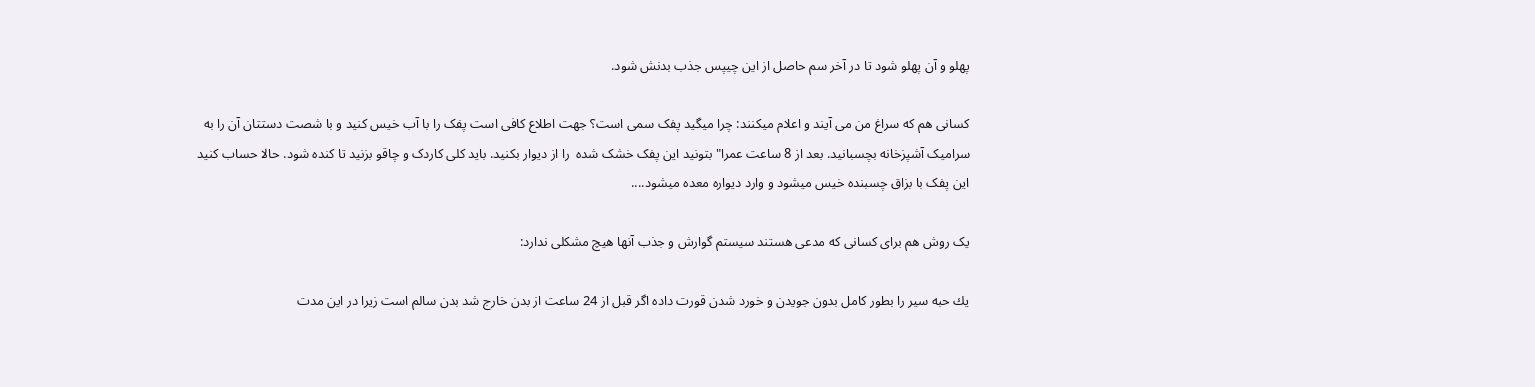پهلو و آن پهلو شود تا در آخر سم حاصل از این چیپس جذب بدنش شود.

کسانی هم که سراغ من می آیند و اعلام میکنند: چرا میگید پفک سمی است؟ جهت اطلاع کافی است پفک را با آب خیس کنید و با شصت دستتان آن را به سرامیک آشپزخانه بچسبانید. بعد از 8 ساعت عمرا" بتونید این پفک خشک شده  را از دیوار بکنید. باید کلی کاردک و چاقو بزنید تا کنده شود. حالا حساب کنید این پفک با بزاق چسبنده خیس میشود و وارد دیواره معده میشود....

یک روش هم برای کسانی که مدعی هستند سیستم گوارش و جذب آنها هیچ مشکلی ندارد:

يك حبه سير را بطور كامل بدون جويدن و خورد شدن قورت داده اگر قبل از 24 ساعت از بدن خارج شد بدن سالم است زيرا در اين مدت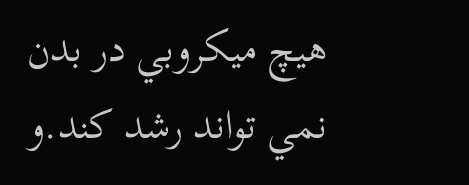هيچ ميكروبي در بدن نمي تواند رشد كند.و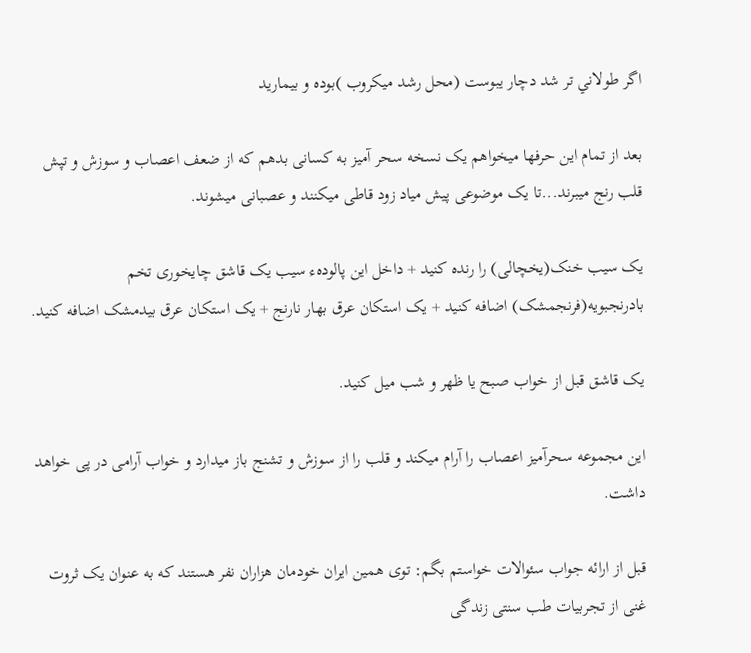اگر طولاني تر شد دچار يبوست (محل رشد ميكروب )بوده و بيماريد

بعد از تمام این حرفها میخواهم یک نسخه سحر آمیز به کسانی بدهم که از ضعف اعصاب و سوزش و تپش قلب رنج میبرند...تا یک موضوعی پیش میاد زود قاطی میکنند و عصبانی میشوند.

یک سیب خنک(یخچالی) را رنده کنید + داخل این پالودهء سیب یک قاشق چایخوری تخم بادرنجبویه(فرنجمشک) اضافه کنید + یک استکان عرق بهار نارنج + یک استکان عرق بیدمشک اضافه کنید.

یک قاشق قبل از خواب صبح یا ظهر و شب میل کنید.

این مجموعه سحرآمیز اعصاب را آرام میکند و قلب را از سوزش و تشنج باز میدارد و خواب آرامی در پی خواهد داشت.

قبل از ارائه جواب سئوالات خواستم بگم: توی همین ایران خودمان هزاران نفر هستند که به عنوان یک ثروت غنی از تجربیات طب سنتی زندگی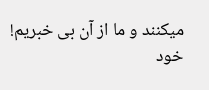میکنند و ما از آن بی خبریم! خود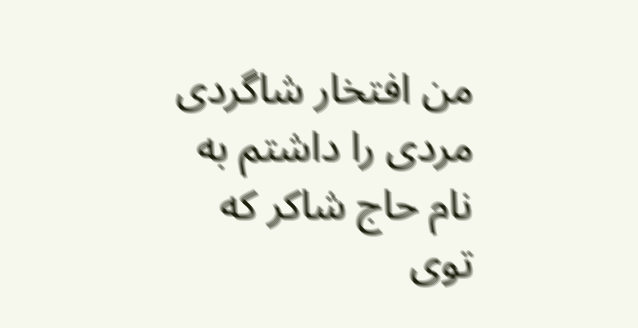من افتخار شاگردی مردی را داشتم به نام حاج شاکر که توی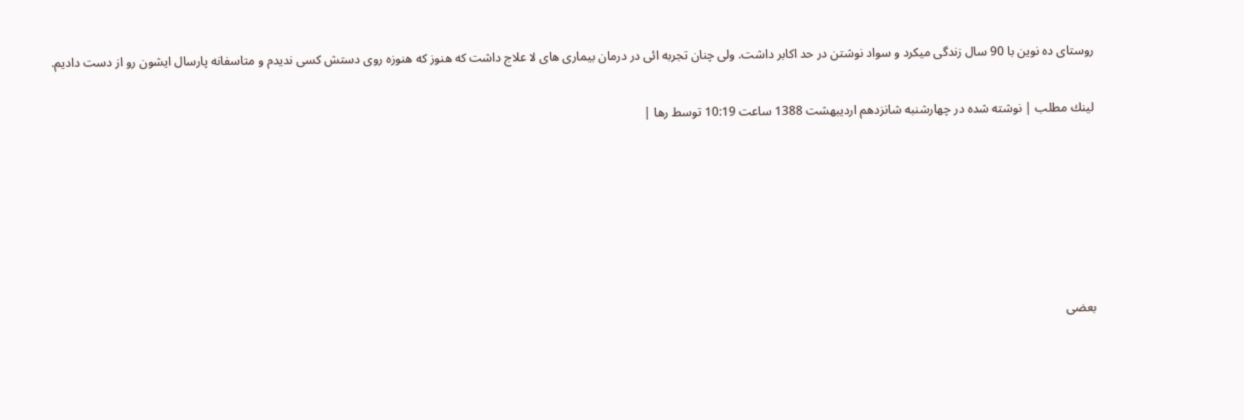روستای ده نوین با 90 سال زندگی میکرد و سواد نوشتن در حد اکابر داشت. ولی چنان تجربه ائی در درمان بیماری های لا علاج داشت که هنوز که هنوزه روی دستش کسی ندیدم و متاسفانه پارسال ایشون رو از دست دادیم.

لينك مطلب | نوشته شده در چهارشنبه شانزدهم اردیبهشت 1388 ساعت 10:19 توسط رها |






بعضی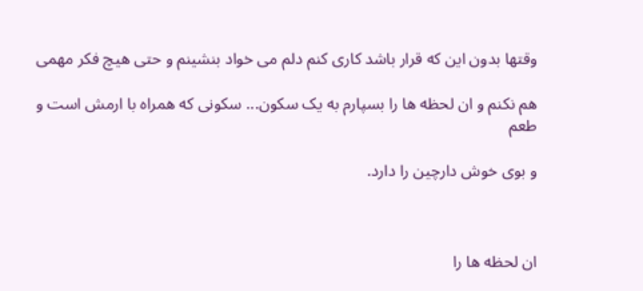وقتها بدون این که قرار باشد کاری کنم دلم می خواد بنشینم و حتی هیچ فکر مهمی

هم نکنم و ان لحظه ها را بسپارم به یک سکون... سکونی که همراه با ارمش است و طعم

و بوی خوش دارچین را دارد.



ان لحظه ها را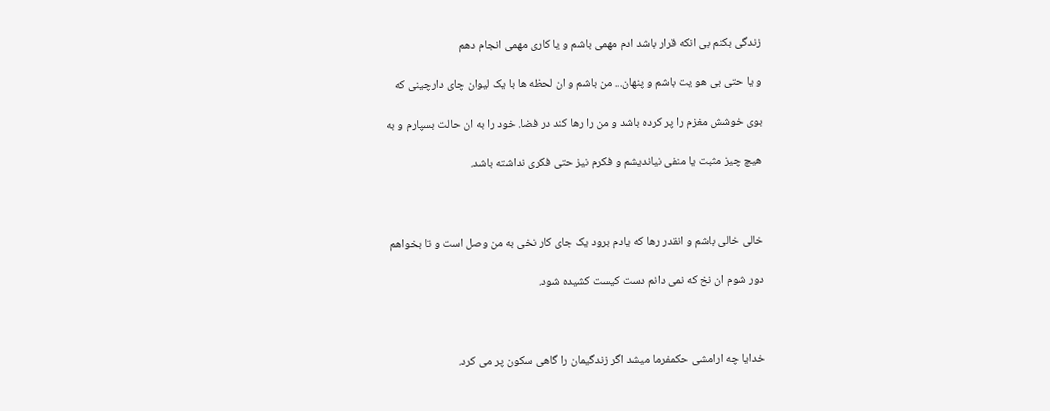زندگی بکنم بی انکه قرار باشد ادم مهمی باشم و یا کاری مهمی انجام دهم

و یا حتی بی هو یت باشم و پنهان... من باشم و ان لحظه ها با یک لیوان چای دارچینی که

بوی خوشش مغزم را پر کرده باشد و من را رها کند در فضا. خود را به ان حالت بسپارم و به

هیچ چیز مثبت یا منفی نیاندیشم و فکرم نیز حتی فکری نداشته باشد.



خالی خالی باشم و انقدر رها که یادم برود یک جای کار نخی به من وصل است و تا بخواهم

دور شوم ان نخ که نمی دانم دست کیست کشیده شود.



خدایا چه ارامشی حکمفرما میشد اگر زندگیمان را گاهی سکون پر می کرد.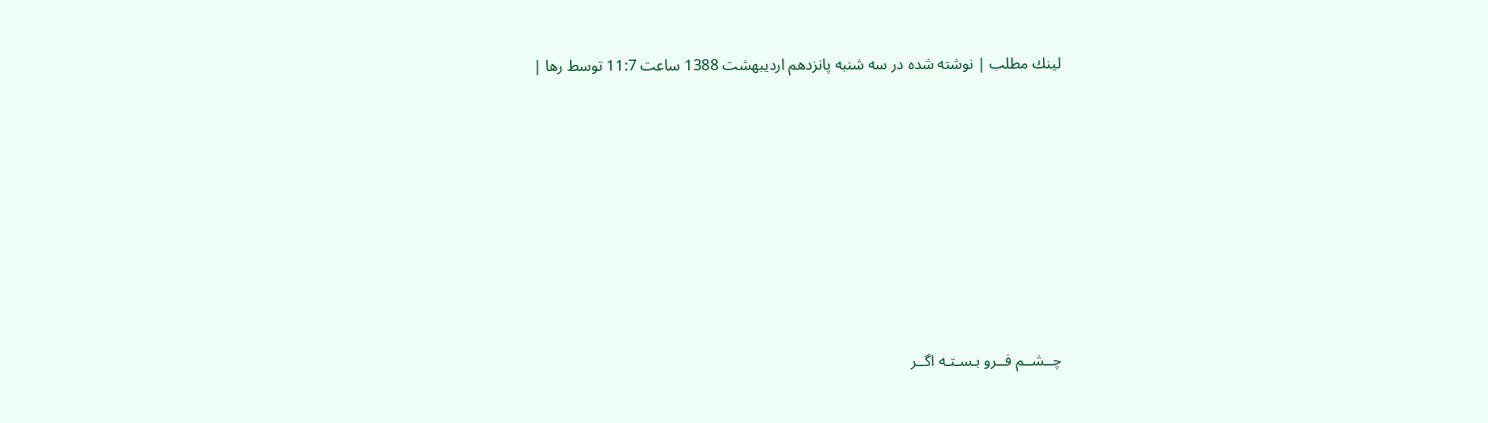لينك مطلب | نوشته شده در سه شنبه پانزدهم اردیبهشت 1388 ساعت 11:7 توسط رها |








چــشــم فــرو بـسـتـه اگــر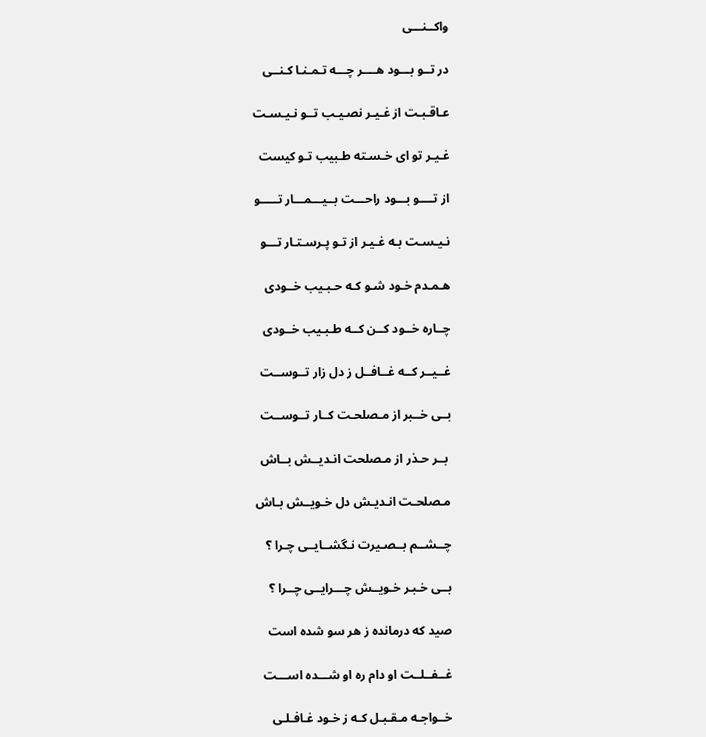واکــنـــی

در تــو بـــود هــــر چـــه تـمـنـا کـنــی

عـاقـبـت از غـیـر نصـیـب تــو نـیـسـت

غـیـر تو ای خـسـته طـبیب تـو کیست

از تــــو بـــود راحـــت بــیـــمـــار تـــــو

نـیـسـت بـه غـیـر از تـو پـرسـتـار تـــو

هـمـدم خـود شـو کـه حـبـیب خــودی

چــاره خــود کــن کــه طـبـیب خــودی

غــیــر کــه غــافــل ز دل زار تــوســت

بــی خــبر از مـصلحـت کــار تــوســت

 بــر حـذر از مـصلحت انـدیــش بــاش

مـصلحـت انـدیـش دل خـویــش بـاش

چــشــم بــصـیرت نـگشــایــی چـرا ؟

بــی خـبـر خـویــش چـــرایــی چــرا ؟

صید که درمانده ز هر سو شده است

غــفــلــت او دام ره او شـــده اســـت

خــواجـه مـقـبـل کـه ز خـود غـافـلـی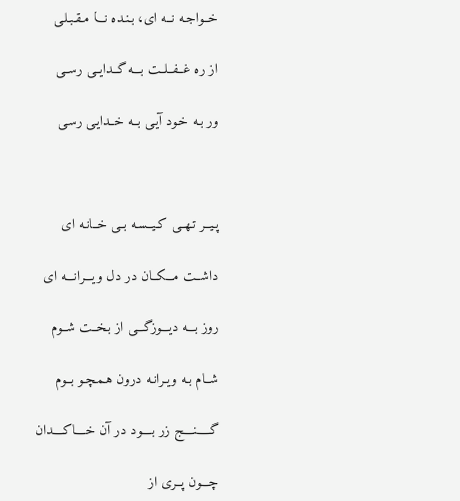خــواجـه نــه ای، بـنـده نـــا مـقـبـلـی

از ره غــفــلــت بـــه گــدایــی رســی

ور بـه خـود آیـی بــه خــدایـی رسـی



پـیــر تـهــی کـیــسـه بــی خــانـه ای

داشــت مـــکــان در دل ویـــرانـــه ای

روز بـــه دیـــوزگـــی از بـخــت شــوم

شــام بـه ویـرانـه درون هـمـچـو بــوم

گـــــنــــج زر بــــود در آن خــــاکــــدان

چـــون پــری از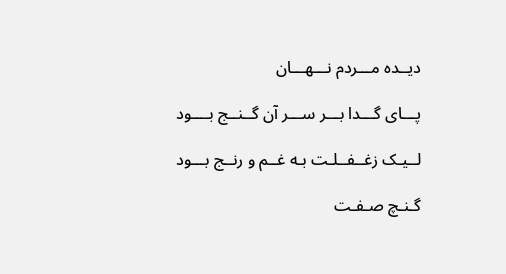دیــده مـــردم نـــهـــان

پـــای گـــدا بـــر ســـر آن گــنــج بــــود

لــیـک زغــفــلـت بـه غــم و رنــج بـــود

گـنـچ صـفـت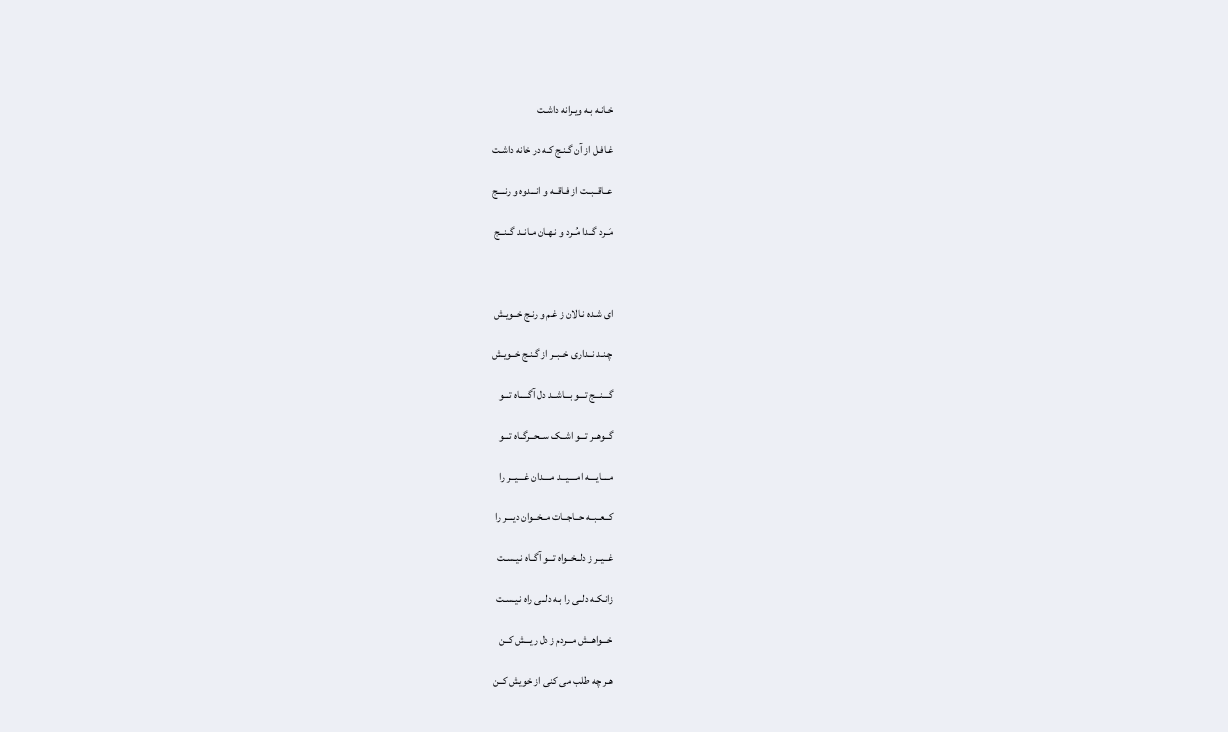خـانـه بـه ویـرانه داشـت

غـافـل از آن گـنـج کـه در خانه داشـت

عــاقــبــت از فـاقــه و انـــدوه و رنــــج

مَــرد گــدا مُــرد و نـهـان مـانــد گــنــج



ای شـده نـالان ز غـم و رنـج خــویـش

چـنـد نــداری خــبــر از گـنـج خــویـش

گـــنـــج تـــو بـــاشــد دل آگـــــاه تـــو

گــوهــر تـــو اشــک ســحــرگــاه تـــو

مــــایــــه امــــیـــد مــــدان غـــیـــر را

کــعــبــه حــاجــات مــخــوان دیــــر را

غــیــر ز دلــخــواه تـــو آگــاه نـیـسـت

زانـکـه دلــی را بـه دلــی راه نـیـسـت

خـــواهــش مـــردم ز دل ریـــش کــن

هـر چه طلب می کنی از خویش کــن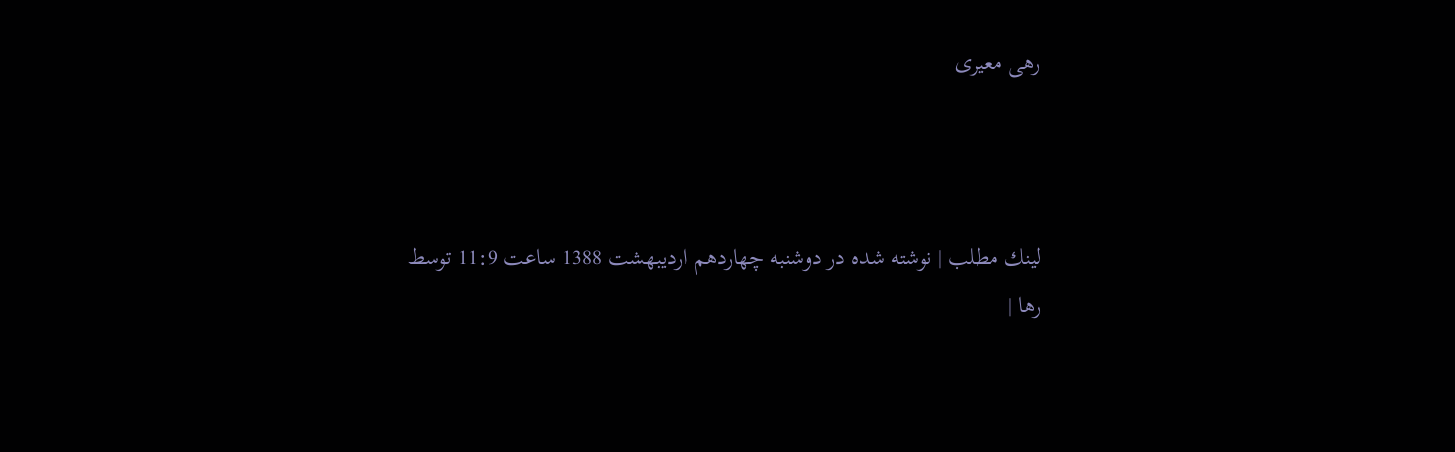رهی معیری



لينك مطلب | نوشته شده در دوشنبه چهاردهم اردیبهشت 1388 ساعت 11:9 توسط رها |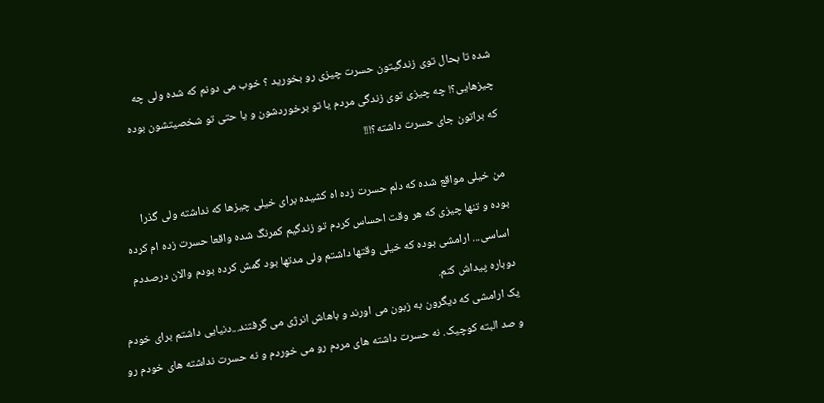شده تا بحال توی زندگیتون حسرت چیزی رو بخورید ؟ خوب می دونم که شده ولی چه

چیزهایی؟! چه چیزی توی زندگی مردم یا تو برخوردشون و یا حتی تو شخصیتشون بوده

که براتون جای حسرت داشته؟!!!



من خیلی مواقع شده که دلم حسرت زده اه کشیده برای خیلی چیزها که نداشته ولی گذرا

بوده و تنها چیزی که هر وقت احساس کردم تو زندگیم کمرنگ شده واقعا حسرت زده ام کرده

 اساسی... ارامشی بوده که خیلی وقتها داشتم ولی مدتها بود گمش کرده بودم والان درصددم

دوباره پیداش کنم.

یک ارامشی که دیگرون به زبون می اورند و باهاش انرژی می گرفتند...دنیایی داشتم برای خودم

و صد البته کوچیک. نه حسرت داشته های مردم رو می خوردم و نه حسرت نداشته های خودم رو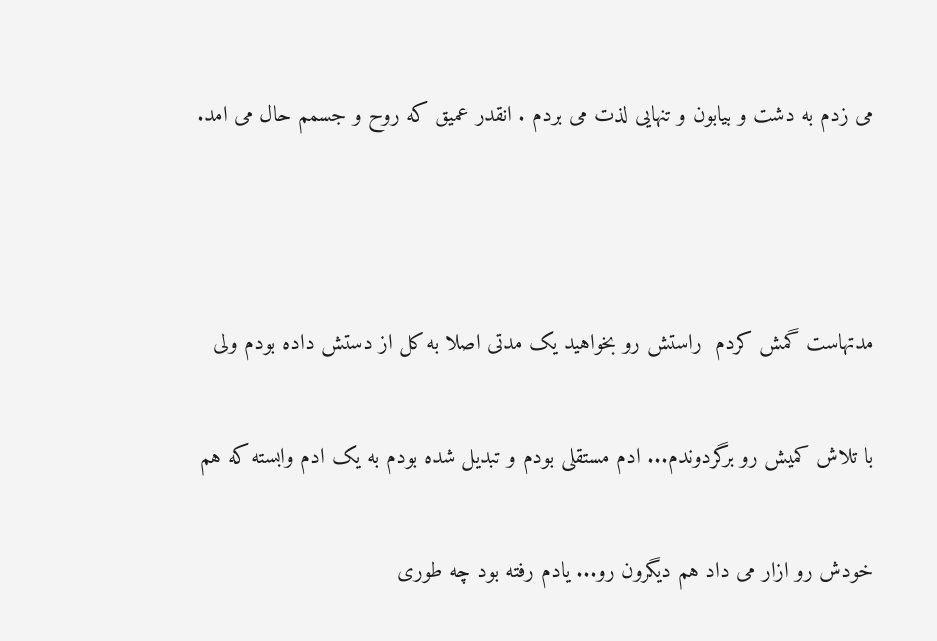می زدم به دشت و بیابون و تنهایی لذت می بردم . انقدر عمیق که روح و جسمم حال می امد.



مدتهاست گمش کردم  راستش رو بخواهید یک مدتی اصلا به کل از دستش داده بودم ولی

با تلاش کمیش رو برگردوندم... ادم مستقلی بودم و تبدیل شده بودم به یک ادم وابسته که هم

خودش رو ازار می داد هم دیگرون رو... یادم رفته بود چه طوری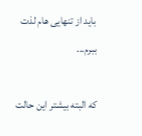باید از تنهایی هام لذت ببرم...

که البته بیشتر این حالت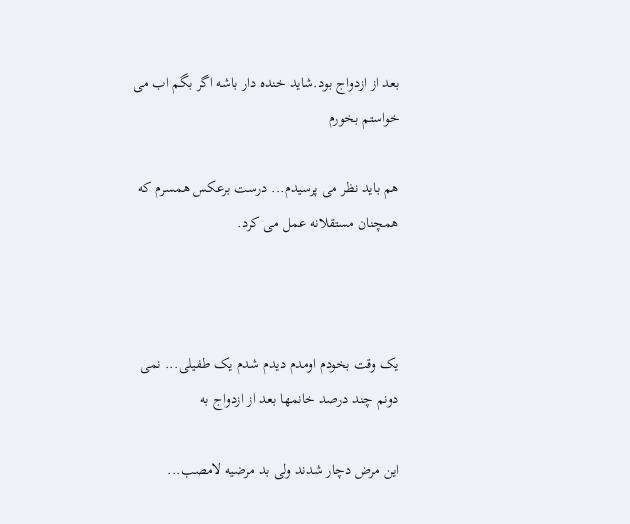بعد از ازدواج بود.شاید خنده دار باشه اگر بگم اب می خواستم بخورم

هم باید نظر می پرسیدم... درست برعکس همسرم که همچنان مستقلانه عمل می کرد.



یک وقت بخودم اومدم دیدم شدم یک طفیلی... نمی دونم چند درصد خانمها بعد از ازدواج به

این مرض دچار شدند ولی بد مرضیه لامصب...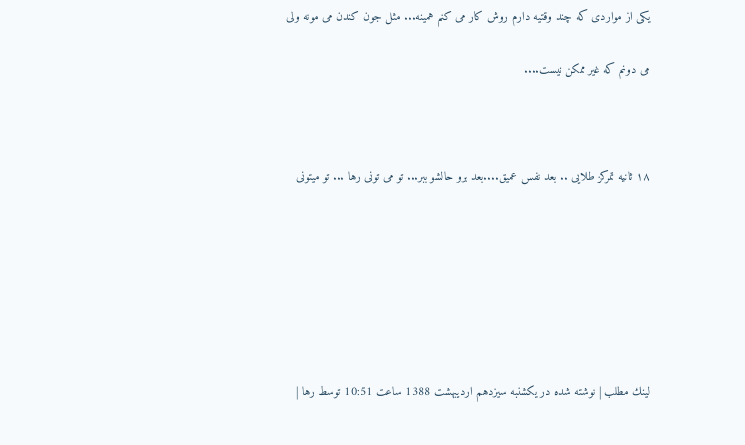یکی از مواردی که چند وقتیه دارم روش کار می کنم همینه... مثل جون کندن می مونه ولی

می دونم که غیر ممکن نیست....



۱۸ ثانیه تمرکز طلایی .. بعد نفس عمیق....بعد برو حالشو ببر... تو می تونی رها ... تو میتونی







لينك مطلب | نوشته شده در یکشنبه سیزدهم اردیبهشت 1388 ساعت 10:51 توسط رها |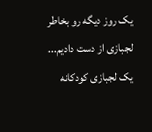یک روز دیگه رو بخاطر لجبازی از دست دادیم... یک لجبازی کودکانه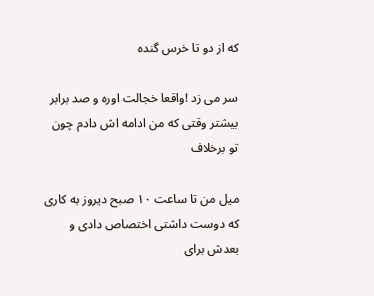که از دو تا خرس گنده

سر می زد !واقعا خجالت اوره و صد برابر بیشتر وقتی که من ادامه اش دادم چون تو برخلاف

میل من تا ساعت ۱۰ صبح دیروز به کاری که دوست داشتی اختصاص دادی و بعدش برای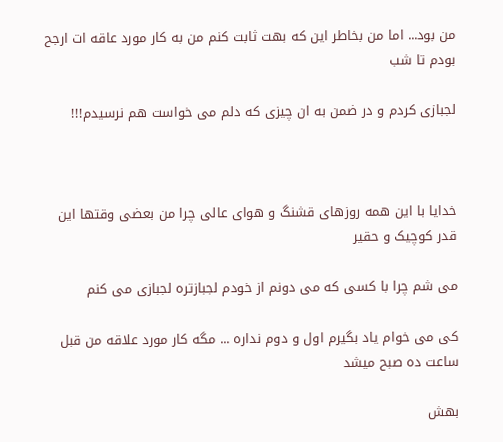من بود... اما من بخاطر این که بهت ثابت کنم من به کار مورد عاقه ات ارجح بودم تا شب

لجبازی کردم و در ضمن به ان چیزی که دلم می خواست هم نرسیدم!!!



خدایا با این همه روزهای قشنگ و هوای عالی چرا من بعضی وقتها این قدر کوچیک و حقیر

می شم چرا با کسی که می دونم از خودم لجبازتره لجبازی می کنم

کی می خوام یاد بگیرم اول و دوم نداره ... مگه کار مورد علاقه من قبل ساعت ده صبح میشد

بهش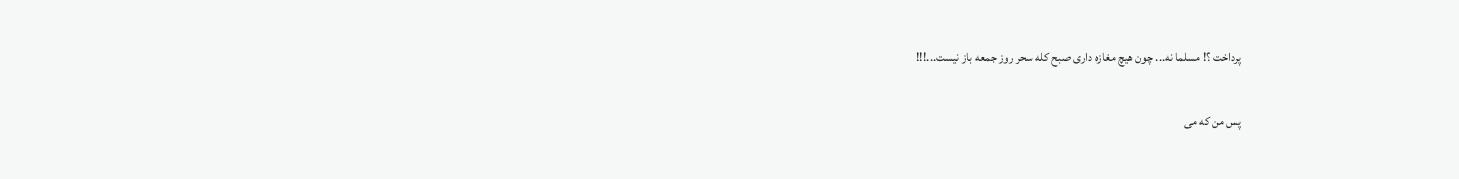پرداخت ؟! مسلما نه... چون هیچ مغازه داری صبح کله سحر روز جمعه باز نیست...!!!

پس من که می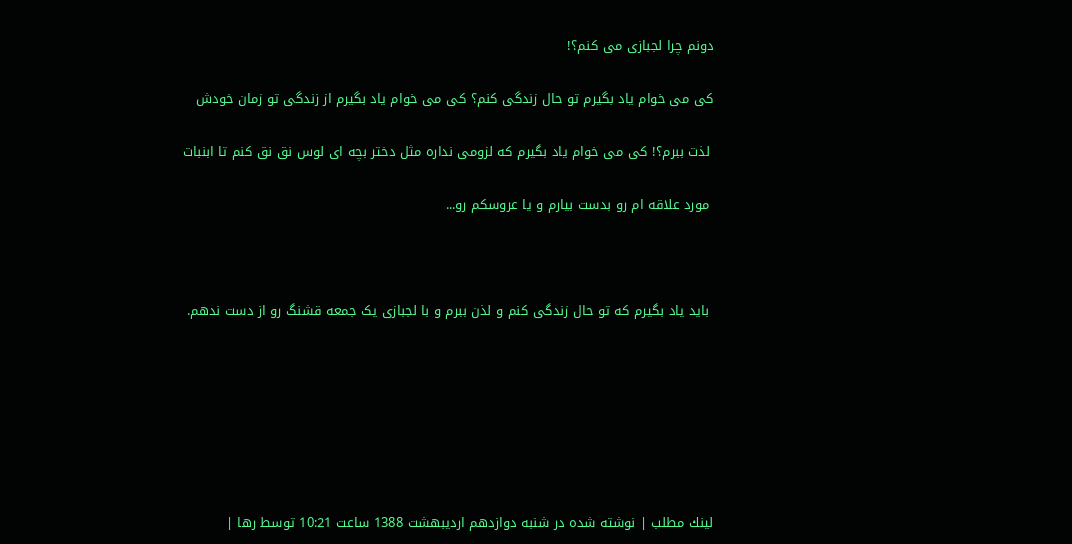دونم چرا لجبازی می کنم؟!

کی می خوام یاد بگیرم تو حال زندگی کنم؟ کی می خوام یاد بگیرم از زندگی تو زمان خودش

 لذت ببرم؟! کی می خوام یاد بگیرم که لزومی نداره مثل دختر بچه ای لوس نق نق کنم تا ابنبات

 مورد علاقه ام رو بدست بیارم و یا عروسکم رو...



 باید یاد بگیرم که تو حال زندگی کنم و لذن ببرم و با لجبازی یک جمعه قشنگ رو از دست ندهم.







لينك مطلب | نوشته شده در شنبه دوازدهم اردیبهشت 1388 ساعت 10:21 توسط رها |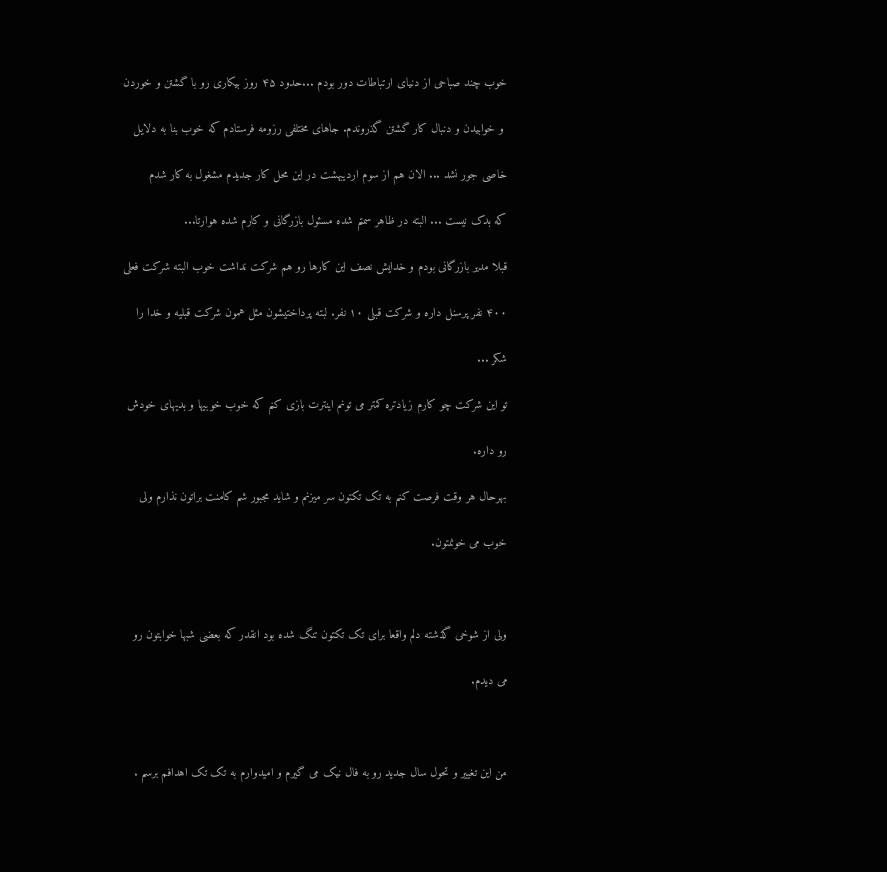خوب چند صباحی از دنیای ارتباطات دور بودم ...حدود ۴۵ روز بیکاری رو با گشتن و خوردن

 و خوابیدن و دنبال کار گشتن گذروندم. جاهای مختلفی رزومه فرستادم که خوب بنا به دلایل

خاصی جور نشد ... الان هم از سوم اردیبهشت در این محل کار جدیدم مشغول به کار شدم

که بدک نیست ... البته در ظاهر سمتم شده مسئول بازرگانی و کارم شده هوارتا...

قبلا مدیر بازرگانی بودم و خدایش نصف این کارها رو هم شرکت نداشت خوب البته شرکت فعلی

۴۰۰ نفر پرسنل داره و شرکت قبلی ۱۰ نفر. لبته پرداختیشون مثل همون شرکت قبلیه و خدا را

شکر ...

تو این شرکت چو کارم زیادتره کمتر می تونم اینترت بازی کنم که خوب خوبیها و بدیهای خودش

رو داره.

بهرحال هر وقت فرصت کنم به تک تکتون سر میزنم و شاید مجبور شم کامنت براتون نذارم ولی

خوب می خونمتون.



ولی از شوخی گذشته دلم واقعا برای تک تکتون تنگ شده بود انقدر که بعضی شبها خوابتون رو

می دیدم.



من این تغییر و تحول سال جدید رو به فال نیک می گیرم و امیدوارم به تک تک اهدافم برسم .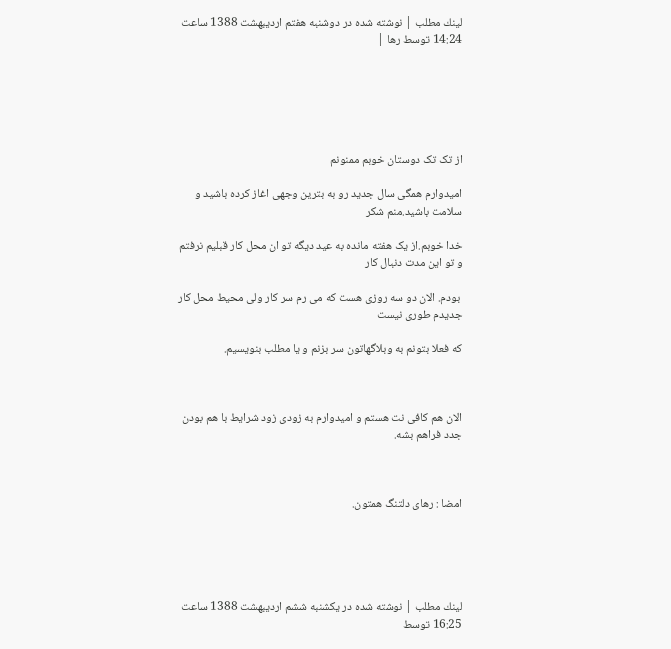لينك مطلب | نوشته شده در دوشنبه هفتم اردیبهشت 1388 ساعت 14:24 توسط رها |






از تک تک دوستان خوبم ممنونم

امیدوارم همگی سال جدید رو به بترین وجهی اغاز کرده باشید و سلامت باشید.منم شکر

خدا خوبم.از یک هفته مانده به عید دیگه تو ان محل کار قبلیم نرفتم و تو این مدت دنبال کار

 بودم. الان دو سه روزی هست که می رم سر کار ولی محیط محل کار جدیدم طوری نیست

که فعلا بتونم به وبلاگهاتون سر بزنم و یا مطلب بنویسیم.



الان هم کافی نت هستم و امیدوارم به زودی زود شرایط با هم بودن جدد فراهم بشه.



امضا : رهای دلتنگ همتون.





لينك مطلب | نوشته شده در یکشنبه ششم اردیبهشت 1388 ساعت 16:25 توسط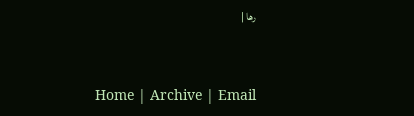رها |


Home | Archive | Email